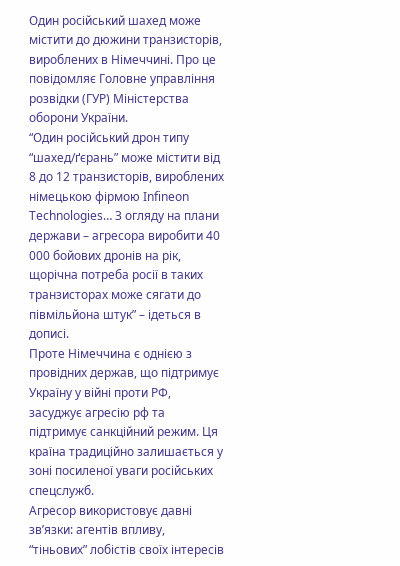Один російський шахед може містити до дюжини транзисторів, вироблених в Німеччині. Про це повідомляє Головне управління розвідки (ГУР) Міністерства оборони України.
“Один російський дрон типу “шахед/ґєрань” може містити від 8 до 12 транзисторів, вироблених німецькою фірмою Infineon Technologies… З огляду на плани держави – агресора виробити 40 000 бойових дронів на рік, щорічна потреба росії в таких транзисторах може сягати до півмільйона штук” – ідеться в дописі.
Проте Німеччина є однією з провідних держав, що підтримує Україну у війні проти РФ, засуджує агресію рф та підтримує санкційний режим. Ця країна традиційно залишається у зоні посиленої уваги російських спецслужб.
Агресор використовує давні зв’язки: агентів впливу, “тіньових” лобістів своїх інтересів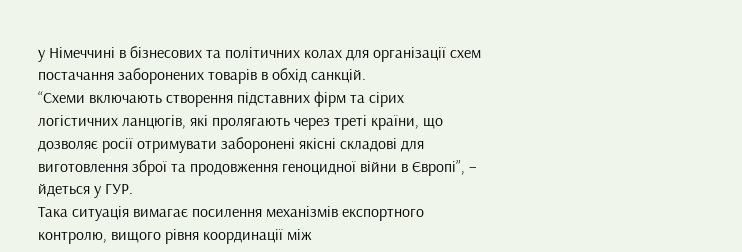у Німеччині в бізнесових та політичних колах для організації схем постачання заборонених товарів в обхід санкцій.
“Схеми включають створення підставних фірм та сірих логістичних ланцюгів, які пролягають через треті країни, що дозволяє росії отримувати заборонені якісні складові для виготовлення зброї та продовження геноцидної війни в Європі”, – йдеться у ГУР.
Така ситуація вимагає посилення механізмів експортного контролю, вищого рівня координації між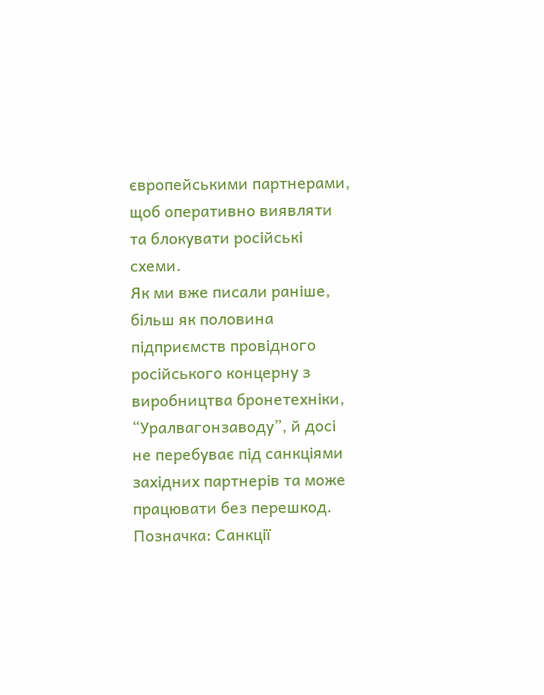європейськими партнерами, щоб оперативно виявляти та блокувати російські схеми.
Як ми вже писали раніше, більш як половина підприємств провідного російського концерну з виробництва бронетехніки, “Уралвагонзаводу”, й досі не перебуває під санкціями західних партнерів та може працювати без перешкод.
Позначка: Санкції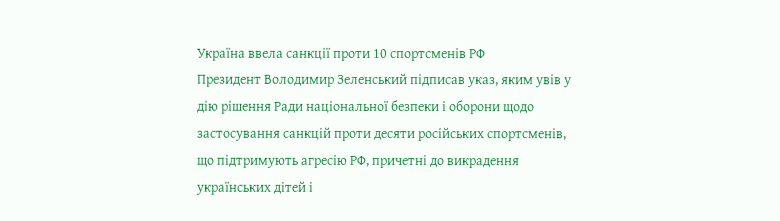Україна ввела санкції проти 10 спортсменів РФ
Президент Володимир Зеленський підписав указ, яким увів у дію рішення Ради національної безпеки і оборони щодо застосування санкцій проти десяти російських спортсменів, що підтримують агресію РФ, причетні до викрадення українських дітей і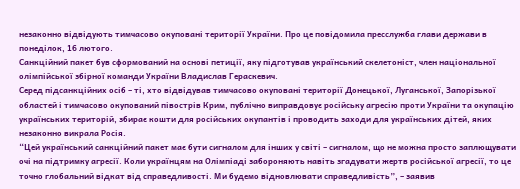незаконно відвідують тимчасово окуповані території України. Про це повідомила пресслужба глави держави в понеділок, 16 лютого.
Санкційний пакет був сформований на основі петиції, яку підготував український скелетоніст, член національної олімпійської збірної команди України Владислав Гераскевич.
Серед підсанкційних осіб – ті, хто відвідував тимчасово окуповані території Донецької, Луганської, Запорізької областей і тимчасово окупований півострів Крим, публічно виправдовує російську агресію проти України та окупацію українських територій, збирає кошти для російських окупантів і проводить заходи для українських дітей, яких незаконно викрала Росія.
“Цей український санкційний пакет має бути сигналом для інших у світі – сигналом, що не можна просто заплющувати очі на підтримку агресії. Коли українцям на Олімпіаді забороняють навіть згадувати жертв російської агресії, то це точно глобальний відкат від справедливості. Ми будемо відновлювати справедливість”, – заявив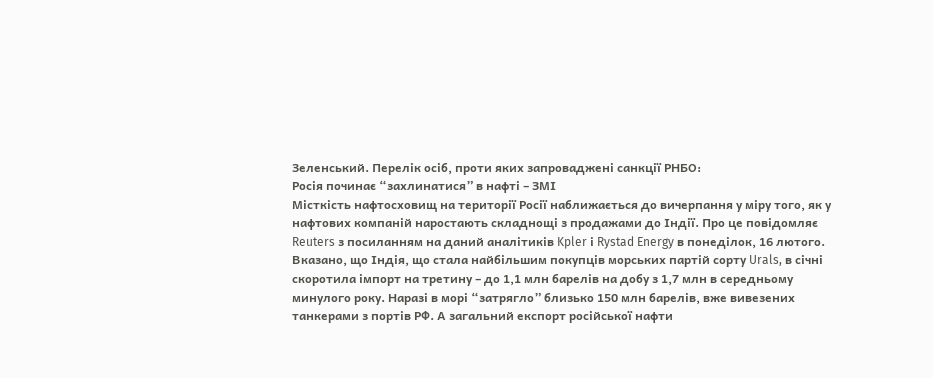Зеленський. Перелік осіб, проти яких запроваджені санкції РНБО:
Росія починає “захлинатися” в нафті – ЗМІ
Місткість нафтосховищ на території Росії наближається до вичерпання у міру того, як у нафтових компаній наростають складнощі з продажами до Індії. Про це повідомляє Reuters з посиланням на даний аналітиків Kpler і Rystad Energy в понеділок, 16 лютого.
Вказано, що Індія, що стала найбільшим покупців морських партій сорту Urals, в січні скоротила імпорт на третину – до 1,1 млн барелів на добу з 1,7 млн в середньому минулого року. Наразі в морі “затрягло” близько 150 млн барелів, вже вивезених танкерами з портів РФ. А загальний експорт російської нафти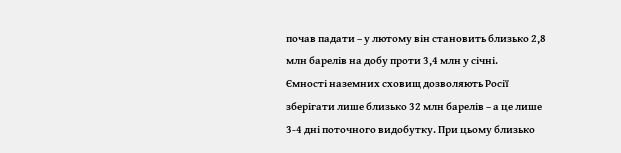почав падати – у лютому він становить близько 2,8 млн барелів на добу проти 3,4 млн у січні.
Ємності наземних сховищ дозволяють Росії зберігати лише близько 32 млн барелів – а це лише 3-4 дні поточного видобутку. При цьому близько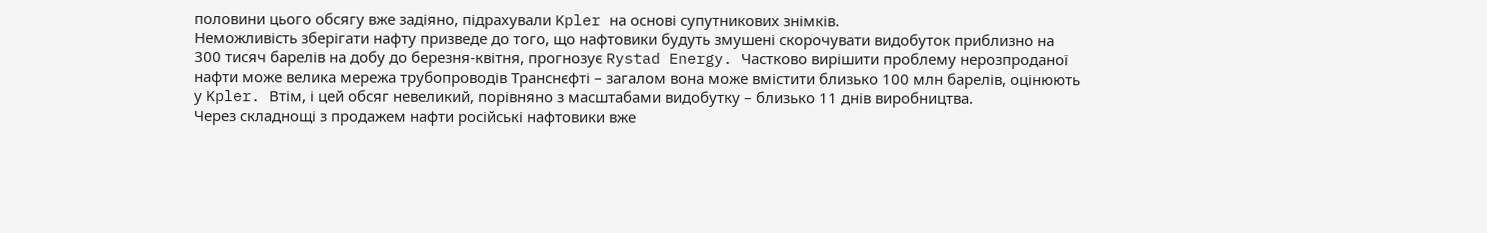половини цього обсягу вже задіяно, підрахували Kpler на основі супутникових знімків.
Неможливість зберігати нафту призведе до того, що нафтовики будуть змушені скорочувати видобуток приблизно на 300 тисяч барелів на добу до березня-квітня, прогнозує Rystad Energy. Частково вирішити проблему нерозпроданої нафти може велика мережа трубопроводів Транснєфті – загалом вона може вмістити близько 100 млн барелів, оцінюють у Kpler. Втім, і цей обсяг невеликий, порівняно з масштабами видобутку – близько 11 днів виробництва.
Через складнощі з продажем нафти російські нафтовики вже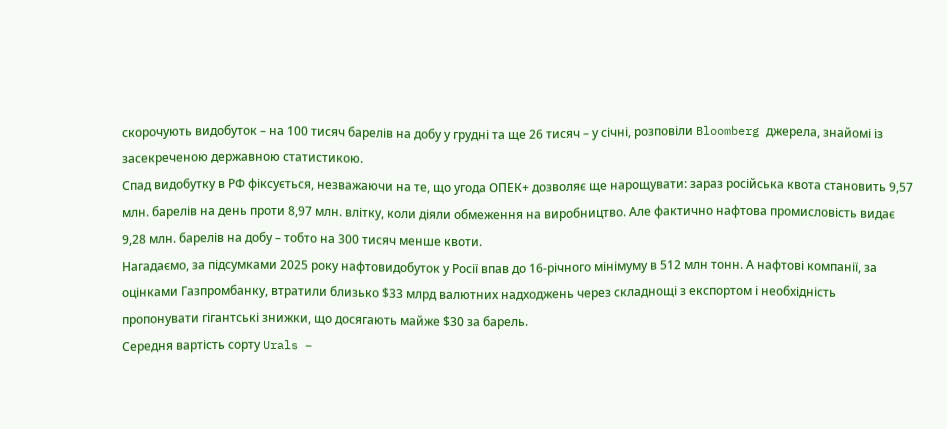скорочують видобуток – на 100 тисяч барелів на добу у грудні та ще 26 тисяч – у січні, розповіли Bloomberg джерела, знайомі із засекреченою державною статистикою.
Спад видобутку в РФ фіксується, незважаючи на те, що угода ОПЕК+ дозволяє ще нарощувати: зараз російська квота становить 9,57 млн. барелів на день проти 8,97 млн. влітку, коли діяли обмеження на виробництво. Але фактично нафтова промисловість видає 9,28 млн. барелів на добу – тобто на 300 тисяч менше квоти.
Нагадаємо, за підсумками 2025 року нафтовидобуток у Росії впав до 16-річного мінімуму в 512 млн тонн. А нафтові компанії, за оцінками Газпромбанку, втратили близько $33 млрд валютних надходжень через складнощі з експортом і необхідність пропонувати гігантські знижки, що досягають майже $30 за барель.
Середня вартість сорту Urals –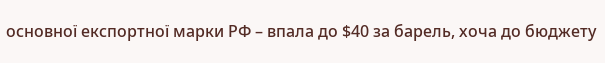основної експортної марки РФ – впала до $40 за барель, хоча до бюджету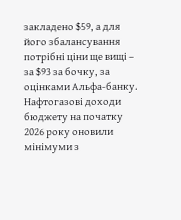закладено $59, а для його збалансування потрібні ціни ще вищі – за $93 за бочку, за оцінками Альфа-банку. Нафтогазові доходи бюджету на початку 2026 року оновили мінімуми з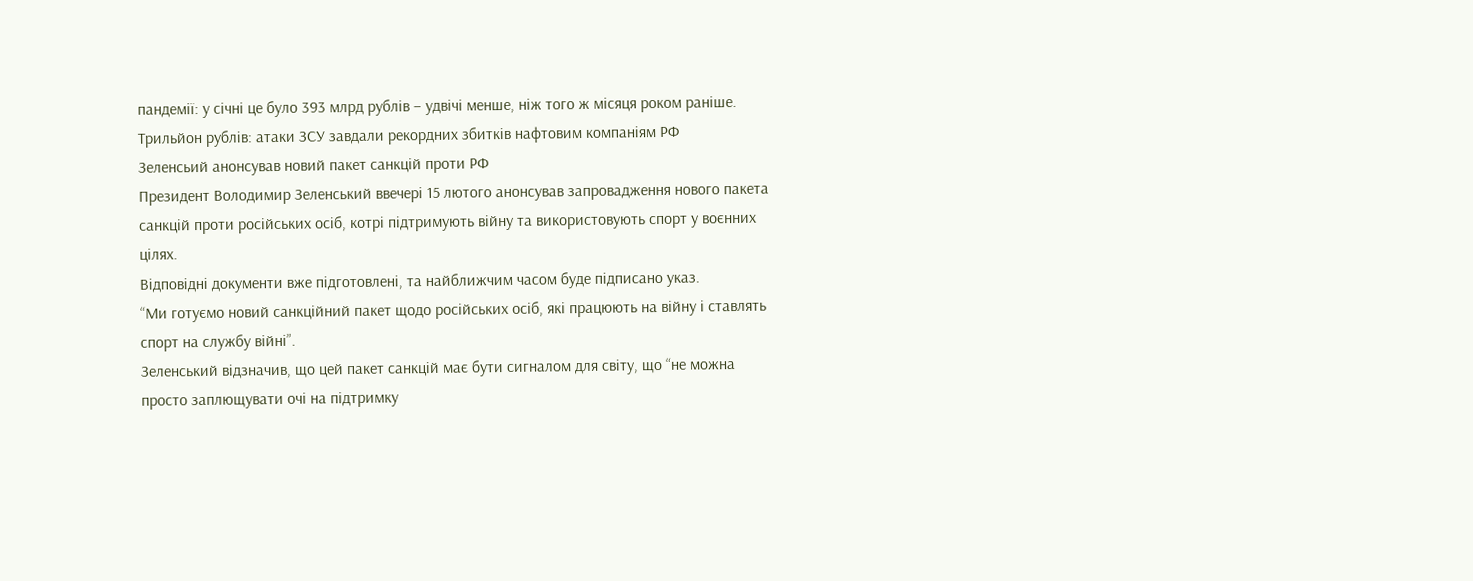пандемії: у січні це було 393 млрд рублів – удвічі менше, ніж того ж місяця роком раніше.
Трильйон рублів: атаки ЗСУ завдали рекордних збитків нафтовим компаніям РФ
Зеленсьий анонсував новий пакет санкцій проти РФ
Президент Володимир Зеленський ввечері 15 лютого анонсував запровадження нового пакета санкцій проти російських осіб, котрі підтримують війну та використовують спорт у воєнних цілях.
Відповідні документи вже підготовлені, та найближчим часом буде підписано указ.
“Ми готуємо новий санкційний пакет щодо російських осіб, які працюють на війну і ставлять спорт на службу війні”.
Зеленський відзначив, що цей пакет санкцій має бути сигналом для світу, що “не можна просто заплющувати очі на підтримку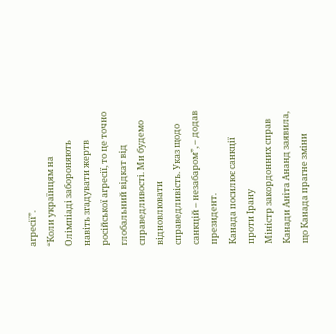агресії”.
“Коли українцям на Олімпіаді забороняють навіть згадувати жертв російської агресії, то це точно глобальний відкат від справедливості. Ми будемо відновлювати справедливість. Указ щодо санкцій – незабаром”, – додав президент.
Канада посилює санкції проти Ірану
Міністр закордонних справ Канади Аніта Ананд заявила, що Канада прагне зміни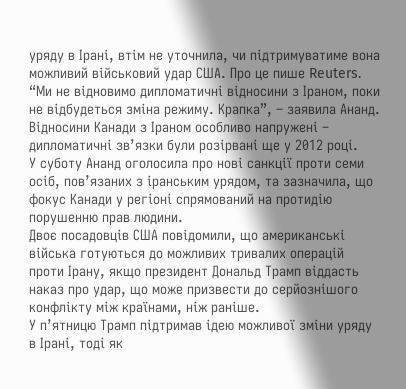уряду в Ірані, втім не уточнила, чи підтримуватиме вона можливий військовий удар США. Про це пише Reuters.
“Ми не відновимо дипломатичні відносини з Іраном, поки не відбудеться зміна режиму. Крапка”, – заявила Ананд.
Відносини Канади з Іраном особливо напружені – дипломатичні зв’язки були розірвані ще у 2012 році.
У суботу Ананд оголосила про нові санкції проти семи осіб, пов’язаних з іранським урядом, та зазначила, що фокус Канади у регіоні спрямований на протидію порушенню прав людини.
Двоє посадовців США повідомили, що американські війська готуються до можливих тривалих операцій проти Ірану, якщо президент Дональд Трамп віддасть наказ про удар, що може призвести до серйознішого конфлікту між країнами, ніж раніше.
У п’ятницю Трамп підтримав ідею можливої зміни уряду в Ірані, тоді як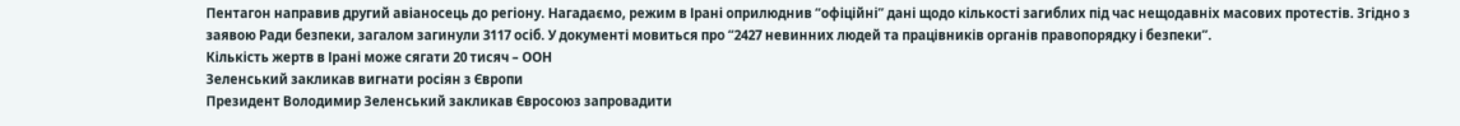Пентагон направив другий авіаносець до регіону. Нагадаємо, режим в Ірані оприлюднив “офіційні” дані щодо кількості загиблих під час нещодавніх масових протестів. Згідно з заявою Ради безпеки, загалом загинули 3117 осіб. У документі мовиться про “2427 невинних людей та працівників органів правопорядку і безпеки”.
Кількість жертв в Ірані може сягати 20 тисяч – ООН
Зеленський закликав вигнати росіян з Європи
Президент Володимир Зеленський закликав Євросоюз запровадити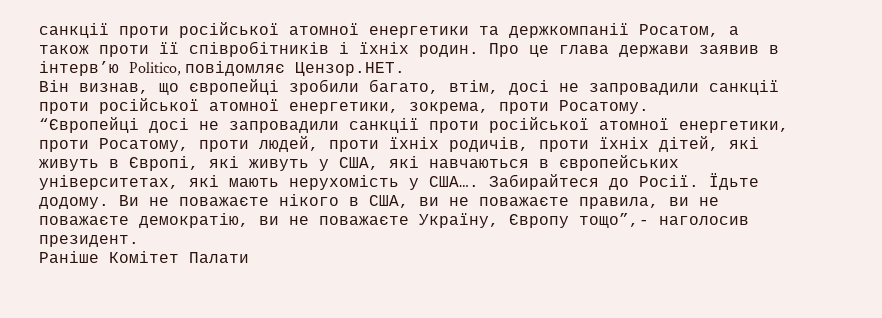санкції проти російської атомної енергетики та держкомпанії Росатом, а також проти її співробітників і їхніх родин. Про це глава держави заявив в інтерв’ю Politico, повідомляє Цензор.НЕТ.
Він визнав, що європейці зробили багато, втім, досі не запровадили санкції проти російської атомної енергетики, зокрема, проти Росатому.
“Європейці досі не запровадили санкції проти російської атомної енергетики, проти Росатому, проти людей, проти їхніх родичів, проти їхніх дітей, які живуть в Європі, які живуть у США, які навчаються в європейських університетах, які мають нерухомість у США…. Забирайтеся до Росії. Їдьте додому. Ви не поважаєте нікого в США, ви не поважаєте правила, ви не поважаєте демократію, ви не поважаєте Україну, Європу тощо”,- наголосив президент.
Раніше Комітет Палати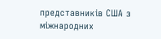представників США з міжнародних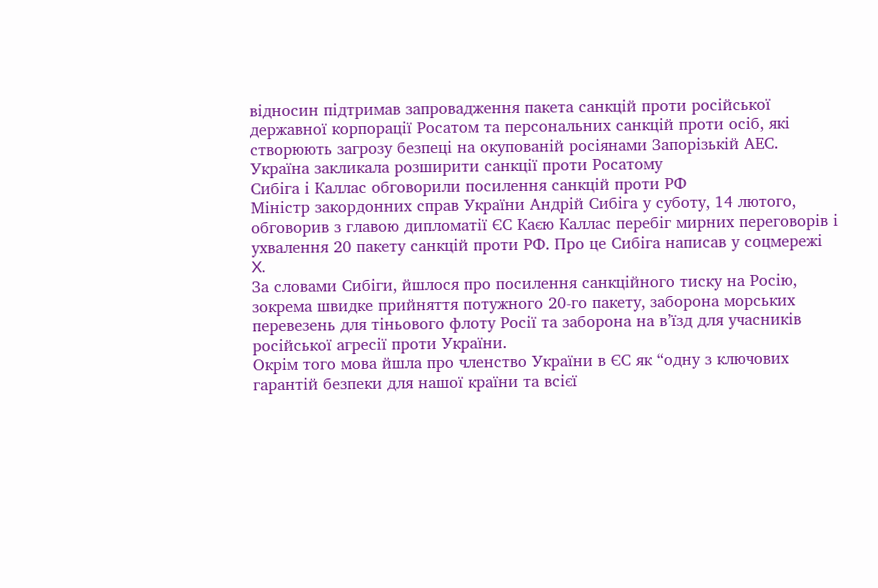відносин підтримав запровадження пакета санкцій проти російської державної корпорації Росатом та персональних санкцій проти осіб, які створюють загрозу безпеці на окупованій росіянами Запорізькій АЕС.
Україна закликала розширити санкції проти Росатому
Сибіга і Каллас обговорили посилення санкцій проти РФ
Міністр закордонних справ України Андрій Сибіга у суботу, 14 лютого, обговорив з главою дипломатії ЄС Каєю Каллас перебіг мирних переговорів і ухвалення 20 пакету санкцій проти РФ. Про це Сибіга написав у соцмережі X.
За словами Сибіги, йшлося про посилення санкційного тиску на Росію, зокрема швидке прийняття потужного 20-го пакету, заборона морських перевезень для тіньового флоту Росії та заборона на в’їзд для учасників російської агресії проти України.
Окрім того мова йшла про членство України в ЄС як “одну з ключових гарантій безпеки для нашої країни та всієї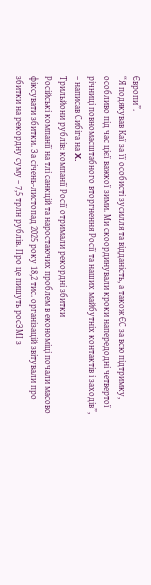Європи”.
“Я подякував Каї за її особисті зусилля та відданість, а також ЄС за всю підтримку, особливо під час цієї важкої зими. Ми скоординували кроки напередодні четвертої річниці повномасштабного вторгнення Росії та наших майбутніх контактів і заходів”, – написав Сибіга на X.
Трильйони рублів: компанії Росії отримали рекордні збитки
Російські компанії на тлі санкцій та наростаючих проблем в економіці почали масово фіксувати збитки. За січень-листопад 2025 року 18,2 тис. організацій звітували про збитки на рекордну суму – 7,5 трлн рублів. Про це пишуть росЗМІ з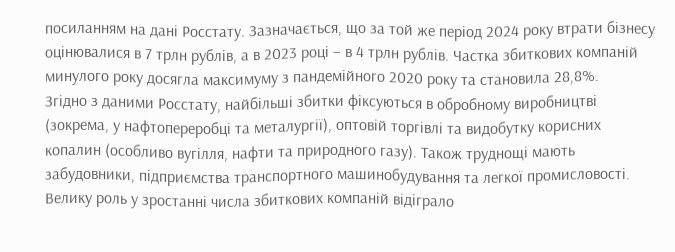посиланням на дані Росстату. Зазначається, що за той же період 2024 року втрати бізнесу оцінювалися в 7 трлн рублів, а в 2023 році – в 4 трлн рублів. Частка збиткових компаній минулого року досягла максимуму з пандемійного 2020 року та становила 28,8%.
Згідно з даними Росстату, найбільші збитки фіксуються в обробному виробництві (зокрема, у нафтопереробці та металургії), оптовій торгівлі та видобутку корисних копалин (особливо вугілля, нафти та природного газу). Також труднощі мають забудовники, підприємства транспортного машинобудування та легкої промисловості.
Велику роль у зростанні числа збиткових компаній відіграло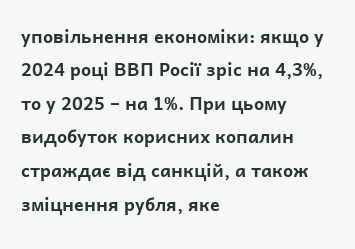уповільнення економіки: якщо у 2024 році ВВП Росії зріс на 4,3%, то у 2025 – на 1%. При цьому видобуток корисних копалин страждає від санкцій, а також зміцнення рубля, яке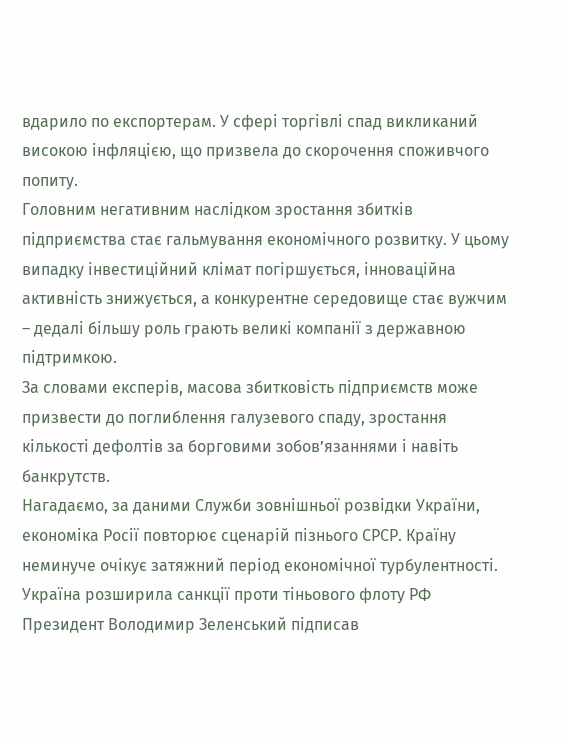вдарило по експортерам. У сфері торгівлі спад викликаний високою інфляцією, що призвела до скорочення споживчого попиту.
Головним негативним наслідком зростання збитків підприємства стає гальмування економічного розвитку. У цьому випадку інвестиційний клімат погіршується, інноваційна активність знижується, а конкурентне середовище стає вужчим – дедалі більшу роль грають великі компанії з державною підтримкою.
За словами експерів, масова збитковість підприємств може призвести до поглиблення галузевого спаду, зростання кількості дефолтів за борговими зобов’язаннями і навіть банкрутств.
Нагадаємо, за даними Служби зовнішньої розвідки України, економіка Росії повторює сценарій пізнього СРСР. Країну неминуче очікує затяжний період економічної турбулентності.
Україна розширила санкції проти тіньового флоту РФ
Президент Володимир Зеленський підписав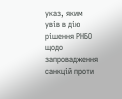указ, яким увів в дію рішення РНБО щодо запровадження санкцій проти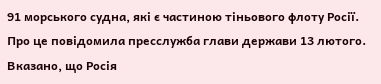91 морського судна, які є частиною тіньового флоту Росії. Про це повідомила пресслужба глави держави 13 лютого.
Вказано, що Росія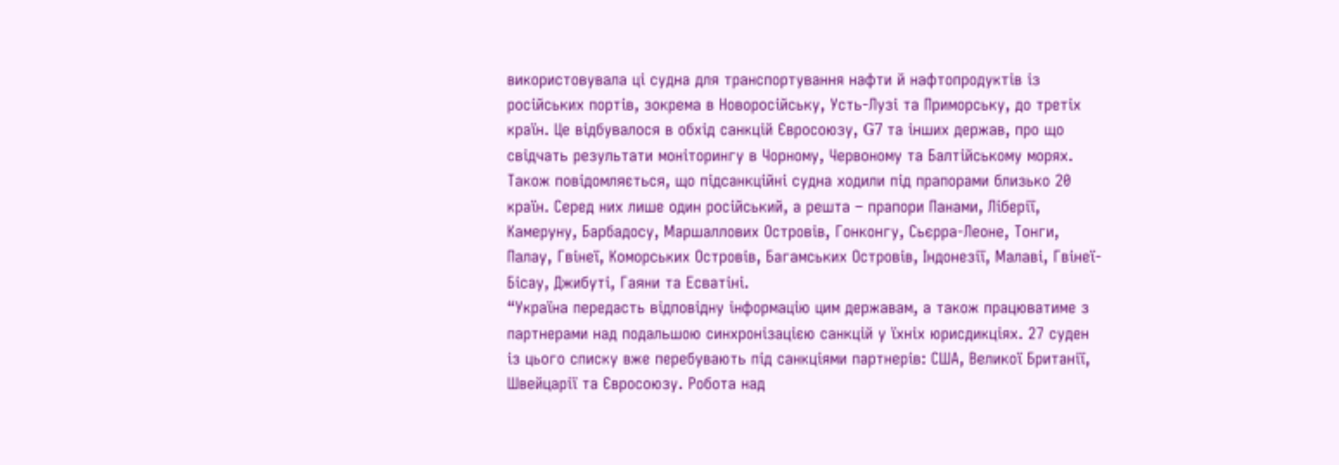використовувала ці судна для транспортування нафти й нафтопродуктів із російських портів, зокрема в Новоросійську, Усть-Лузі та Приморську, до третіх країн. Це відбувалося в обхід санкцій Євросоюзу, G7 та інших держав, про що свідчать результати моніторингу в Чорному, Червоному та Балтійському морях.
Також повідомляється, що підсанкційні судна ходили під прапорами близько 20 країн. Серед них лише один російський, а решта – прапори Панами, Ліберії, Камеруну, Барбадосу, Маршаллових Островів, Гонконгу, Сьєрра-Леоне, Тонги, Палау, Гвінеї, Коморських Островів, Багамських Островів, Індонезії, Малаві, Гвінеї-Бісау, Джибуті, Гаяни та Есватіні.
“Україна передасть відповідну інформацію цим державам, а також працюватиме з партнерами над подальшою синхронізацією санкцій у їхніх юрисдикціях. 27 суден із цього списку вже перебувають під санкціями партнерів: США, Великої Британії, Швейцарії та Євросоюзу. Робота над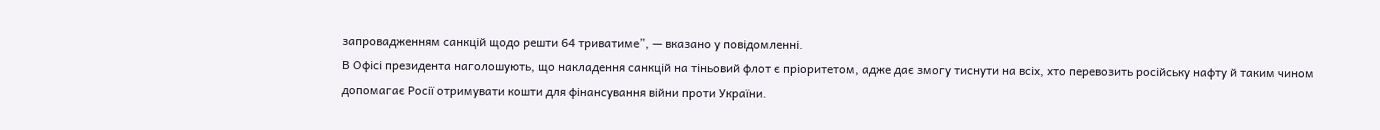запровадженням санкцій щодо решти 64 триватиме”, — вказано у повідомленні.
В Офісі президента наголошують, що накладення санкцій на тіньовий флот є пріоритетом, адже дає змогу тиснути на всіх, хто перевозить російську нафту й таким чином допомагає Росії отримувати кошти для фінансування війни проти України.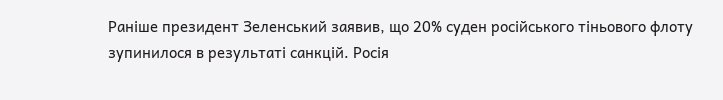Раніше президент Зеленський заявив, що 20% суден російського тіньового флоту зупинилося в результаті санкцій. Росія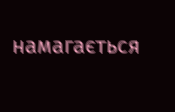намагається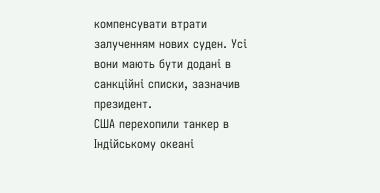компенсувати втрати залученням нових суден. Усі вони мають бути додані в санкційні списки, зазначив президент.
США перехопили танкер в Індійському океані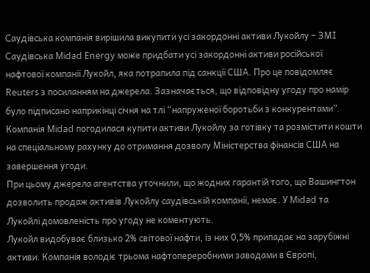Саудівська компанія вирішила викупити усі закордонні активи Лукойлу – ЗМІ
Саудівська Midad Energy може придбати усі закордонні активи російської нафтової компанії Лукойл, яка потрапила під санкції США. Про це повідомляє Reuters з посиланням на джерела. Зазначається, що відповідну угоду про намір було підписано наприкінці січня на тлі “напруженої боротьби з конкурентами”. Компанія Midad погодилася купити активи Лукойлу за готівку та розмістити кошти на спеціальному рахунку до отримання дозволу Міністерства фінансів США на завершення угоди.
При цьому джерела агентства уточнили, що жодних гарантій того, що Вашингтон дозволить продаж активів Лукойлу саудівській компанії, немає. У Midad та Лукойлі домовленість про угоду не коментують.
Лукойл видобуває близько 2% світової нафти, із них 0,5% припадає на зарубіжні активи. Компанія володіє трьома нафтопереробними заводами в Європі,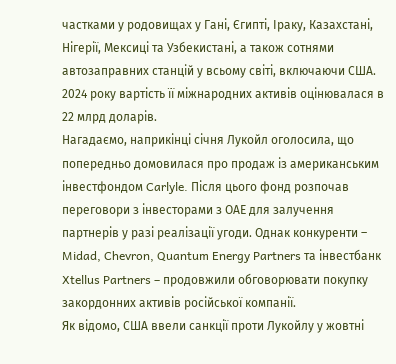частками у родовищах у Гані, Єгипті, Іраку, Казахстані, Нігерії, Мексиці та Узбекистані, а також сотнями автозаправних станцій у всьому світі, включаючи США. 2024 року вартість її міжнародних активів оцінювалася в 22 млрд доларів.
Нагадаємо, наприкінці січня Лукойл оголосила, що попередньо домовилася про продаж із американським інвестфондом Carlyle. Після цього фонд розпочав переговори з інвесторами з ОАЕ для залучення партнерів у разі реалізації угоди. Однак конкуренти – Midad, Chevron, Quantum Energy Partners та інвестбанк Xtellus Partners – продовжили обговорювати покупку закордонних активів російської компанії.
Як відомо, США ввели санкції проти Лукойлу у жовтні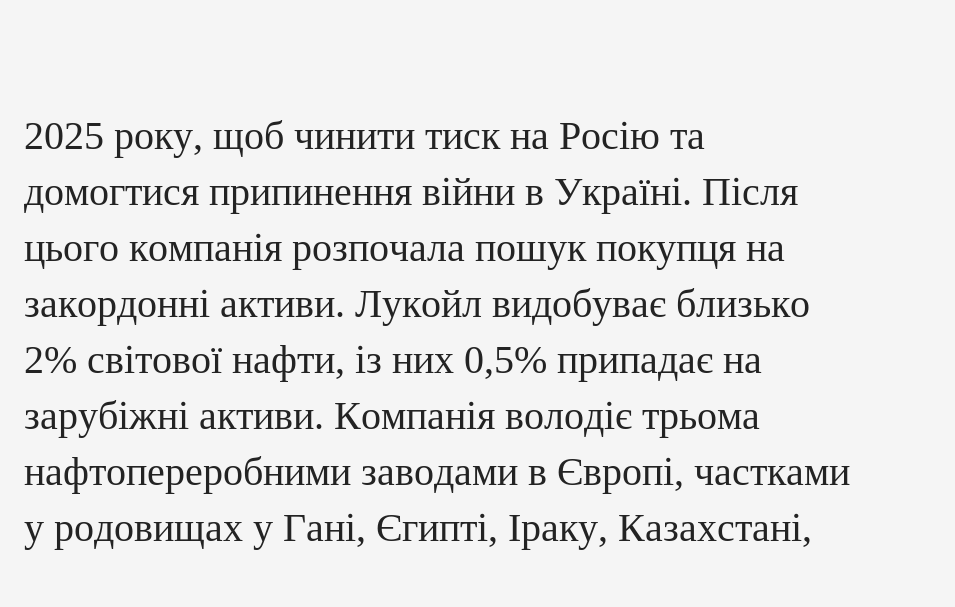2025 року, щоб чинити тиск на Росію та домогтися припинення війни в Україні. Після цього компанія розпочала пошук покупця на закордонні активи. Лукойл видобуває близько 2% світової нафти, із них 0,5% припадає на зарубіжні активи. Компанія володіє трьома нафтопереробними заводами в Європі, частками у родовищах у Гані, Єгипті, Іраку, Казахстані,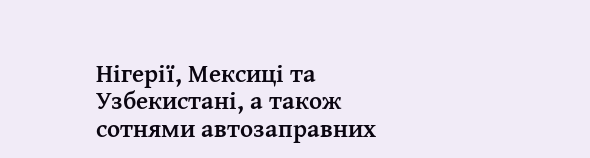Нігерії, Мексиці та Узбекистані, а також сотнями автозаправних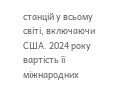станцій у всьому світі, включаючи США. 2024 року вартість її міжнародних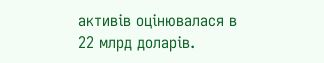активів оцінювалася в 22 млрд доларів.